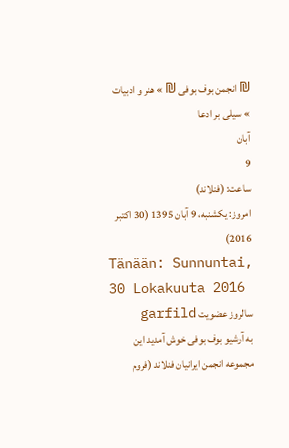₪ انجمن بوف بوفی ₪ » هنر و ادبیات » سیلی بر ادعا
آبان
9
ساعت: (فنلاند)
امروز: یکشنبه، 9 آبان 1395 (30 اکتبر 2016)
Tänään: Sunnuntai, 30 Lokakuuta 2016
سالروز عضویت garfild
به آرشیو بوف بوفی خوش آمدید این مجموعه انجمن ایرانیان فنلاند (فروم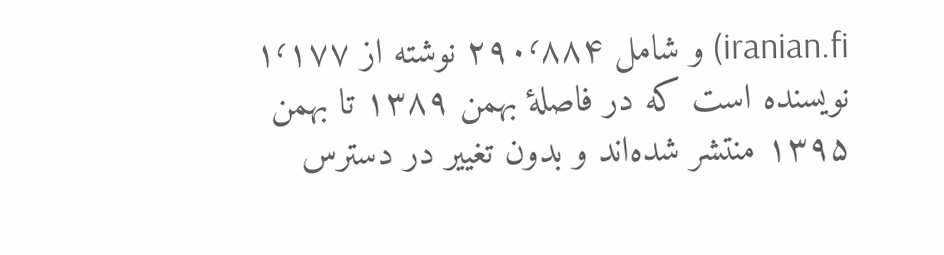iranian.fi) و شامل ۲۹۰٬۸۸۴ نوشته از ۱٬۱۷۷ نویسنده است که در فاصلهٔ بهمن ۱۳۸۹ تا بهمن ۱۳۹۵ منتشر شده‌اند و بدون تغییر در دسترس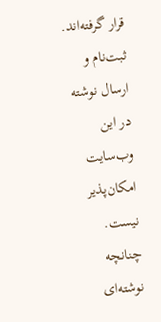قرار گرفته‌اند.
ثبت‌نام و ارسال نوشته در این وب‌سایت امکان‌پذیر نیست. چنانچه نوشته‌ای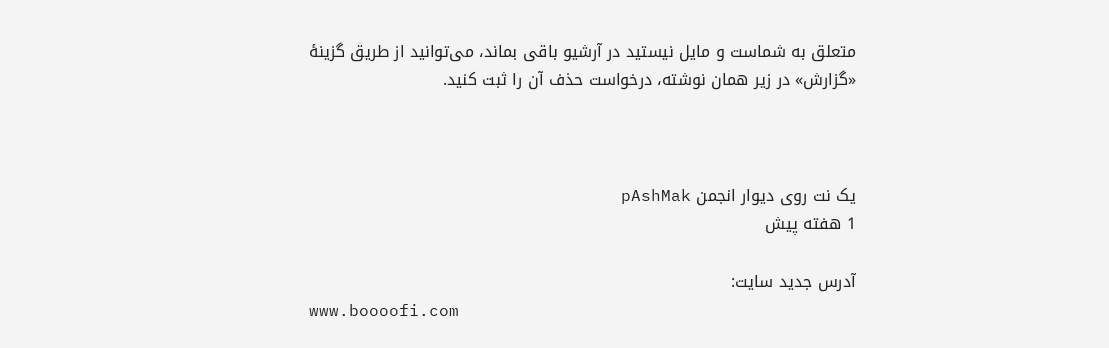متعلق به شماست و مایل نیستید در آرشیو باقی بماند، می‌توانید از طریق گزینهٔ «گزارش» در زیر همان نوشته، درخواست حذف آن را ثبت کنید.



یک نت روی دیوار انجمن pAshMak
1 هفته پیش

آدرس جدید سایت:
www.boooofi.com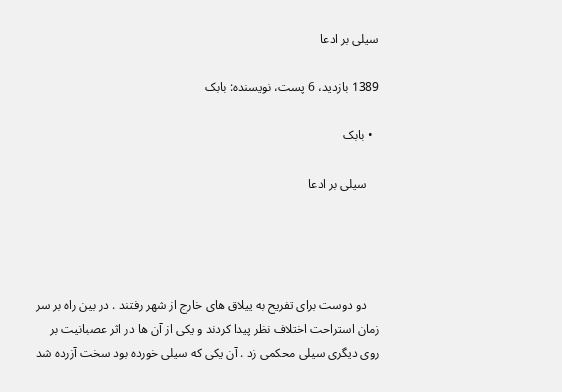سیلی بر ادعا

1389 بازدید، 6 پست، نویسنده: بابک

  • بابک

    سیلی بر ادعا




    دو دوست برای تفریح به ییلاق های خارج از شهر رفتند . در بین راه بر سر زمان استراحت اختلاف نظر پیدا کردند و یکی از آن ها در اثر عصبانیت بر روی دیگری سیلی محکمی زد . آن یکی که سیلی خورده بود سخت آزرده شد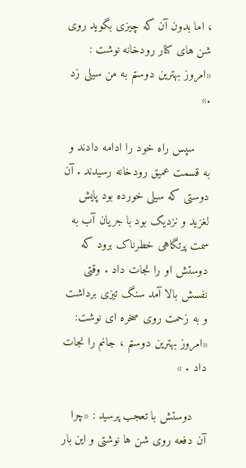، اما بدون آن که چیزی بگوید روی شن های کنار رودخانه نوشت : «امروز بهترین دوستم به من سیلی زد .»

    سپس راه خود را ادامه دادند و به قسمت عمیق رودخانه رسیدند . آن دوستی که سیلی خورده بود پایش لغزید و نزدیک بود با جریان آب به سمت پرتگاهی خطرناک برود که دوستش او را نجات داد . وقتی نفسش بالا آمد سنگ تیزی برداشت و به زحمت روی صخره ای نوشت: «امروز بهترین دوستم ، جانم را نجات داد . »

    دوستش با تعجب پرسید : «چرا آن دفعه روی شن ها نوشتی و این بار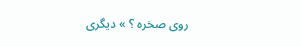روی صخره ؟ » دیگری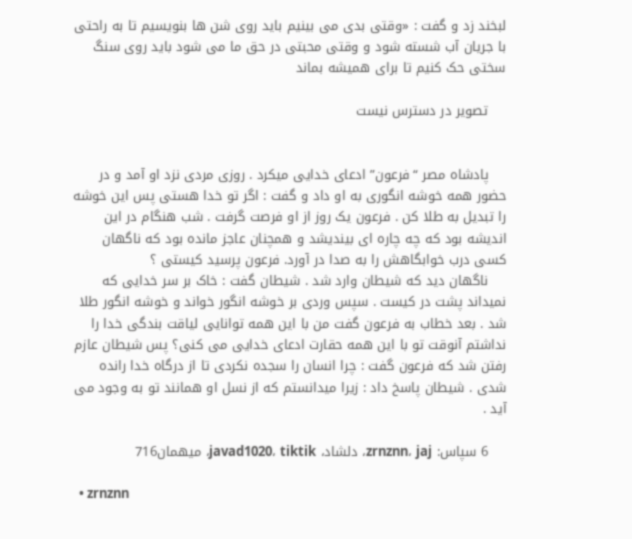لبخند زد و گفت : «وقتی بدی می بینیم باید روی شن ها بنویسیم تا به راحتی با جریان آب شسته شود و وقتی محبتی در حق ما می شود باید روی سنگ سختی حک کنیم تا برای همیشه بماند

    تصویر در دسترس نیست


    پادشاه مصر “فرعون” ادعای خدایی میکرد . روزی مردی نزد او آمد و در حضور همه خوشه انگوری به او داد و گفت : اگر تو خدا هستی پس این خوشه را تبدیل به طلا کن . فرعون یک روز از او فرصت گرفت . شب هنگام در این اندیشه بود که چه چاره ای بیندیشد و همچنان عاجز مانده بود که ناگهان کسی درب خوابگاهش را به صدا در آورد. فرعون پرسید کیستی ؟
    ناگهان دید که شیطان وارد شد . شیطان گفت : خاک بر سر خدایی که نمیداند پشت در کیست . سپس وردی بر خوشه انگور خواند و خوشه انگور طلا شد . بعد خطاب به فرعون گفت من با این همه توانایی لیاقت بندگی خدا را نداشتم آنوقت تو با این همه حقارت ادعای خدایی می کنی؟ پس شیطان عازم رفتن شد که فرعون گفت : چرا انسان را سجده نکردی تا از درگاه خدا رانده شدی . شیطان پاسخ داد : زیرا میدانستم که از نسل او همانند تو به وجود می آید .

    6 سپاس: zrnznn، jaj، دلشاد، javad1020، tiktik، میهمان716

  • zrnznn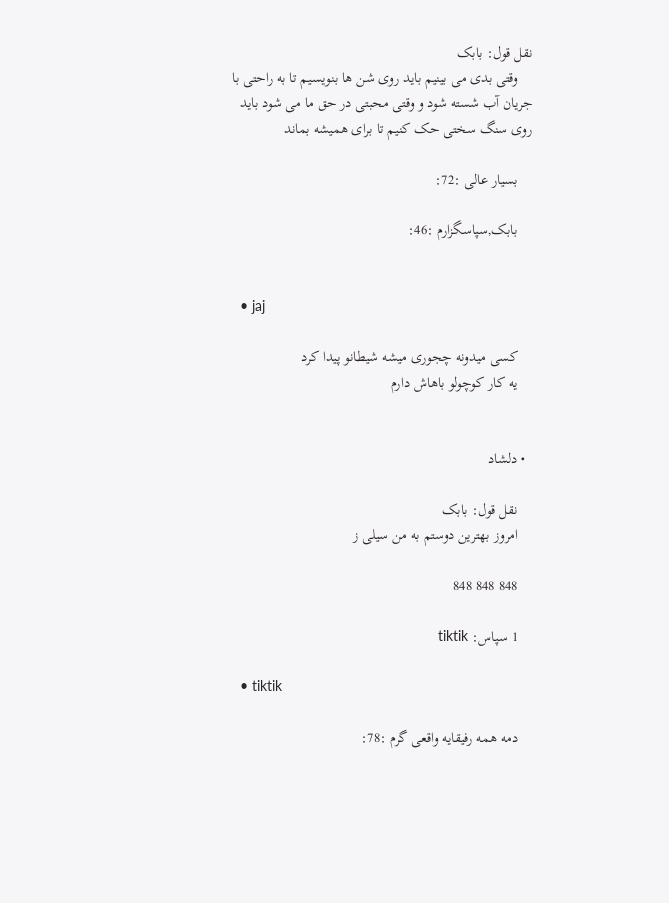نقل قول: بابک
    وقتی بدی می بینیم باید روی شن ها بنویسیم تا به راحتی با جریان آب شسته شود و وقتی محبتی در حق ما می شود باید روی سنگ سختی حک کنیم تا برای همیشه بماند

    بسیار عالی :72:

    بابک,سپاسگزارم :46:


  • jaj

    کسی میدونه چجوری میشه شیطانو پیدا کرد
    یه کار کوچولو باهاش دارم


  • دلشاد

    نقل قول: بابک
    امروز بهترین دوستم به من سیلی ز

    848 848 848

    1 سپاس: tiktik

  • tiktik

    دمه همه رفیقایه واقعی گرم :78: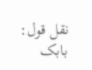نقل قول: بابک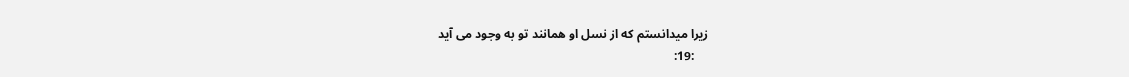زیرا میدانستم که از نسل او همانند تو به وجود می آید
    :19: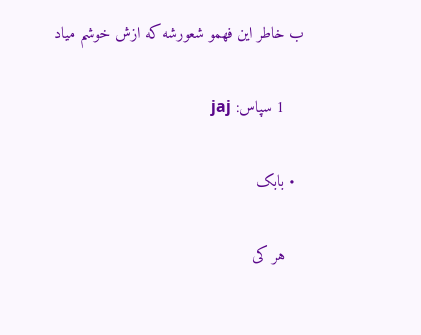ب خاطر این فهمو شعورشه که ازش خوشم میاد

    1 سپاس: jaj

  • بابک

    هر کی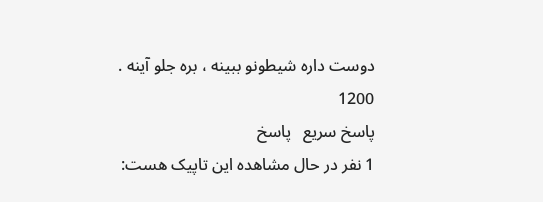دوست داره شیطونو ببینه ، بره جلو آینه . 1200
پاسخ سریع   پاسخ
1 نفر در حال مشاهده اين تاپيک هست: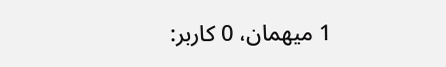1 ميهمان، 0 کاربر: